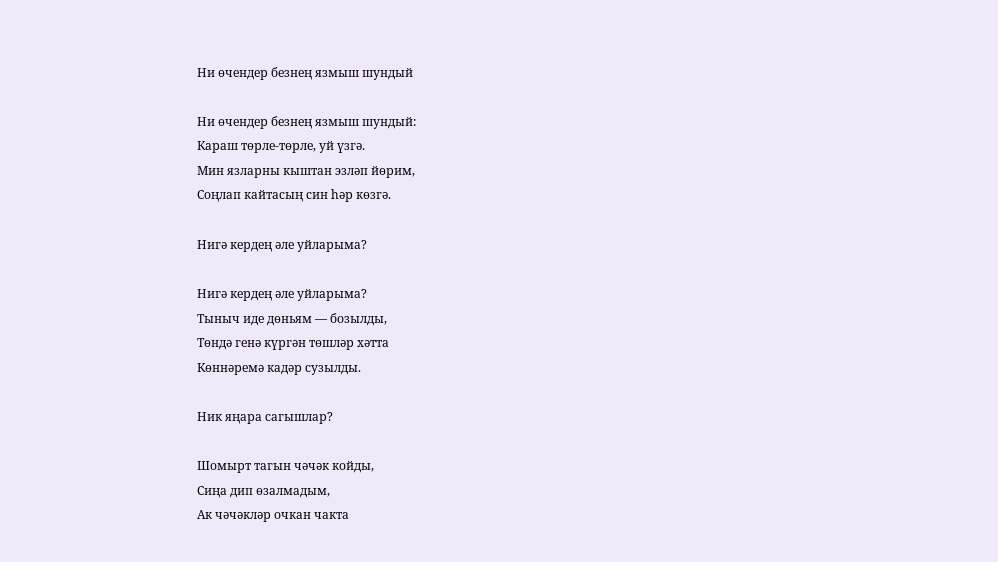Ни өчендер безнең язмыш шундый

Ни өчендер безнең язмыш шундый:
Караш төрле-төрле, уй үзгә.
Мин язларны кыштан эзләп йөрим,
Соңлап кайтасың син һәр көзгә.

Нигә кердең әле уйларыма?

Нигә кердең әле уйларыма?
Тыныч иде дөньям — бозылды,
Төндә генә күргән төшләр хәтта
Көннәремә кадәр сузылды.

Ник яңара сагышлар?

Шомырт тагын чәчәк койды,
Сиңа дип өзалмадым,
Ак чәчәкләр очкан чакта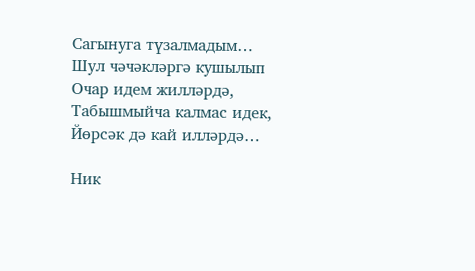Сагынуга түзалмадым…
Шул чәчәкләргә кушылып
Очар идем жилләрдә,
Табышмыйча калмас идек,
Йөрсәк дә кай илләрдә…

Ник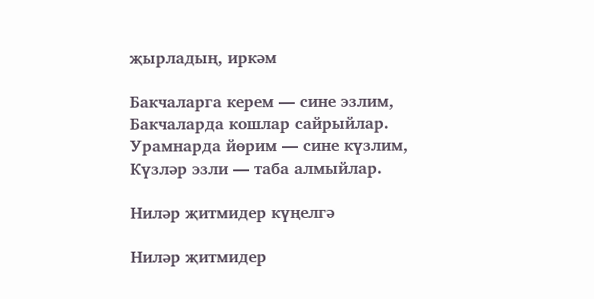җырладың, иркәм

Бакчаларга керем — сине эзлим,
Бакчаларда кошлар сайрыйлар.
Урамнарда йөрим — сине күзлим,
Күзләр эзли — таба алмыйлар.

Ниләр җитмидер күңелгә

Ниләр җитмидер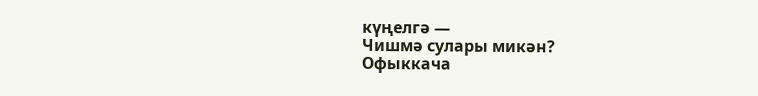күңелгә —
Чишмә сулары микән?
Офыккача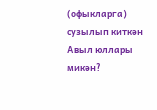(офыкларга) сузылып киткән
Авыл юллары микән?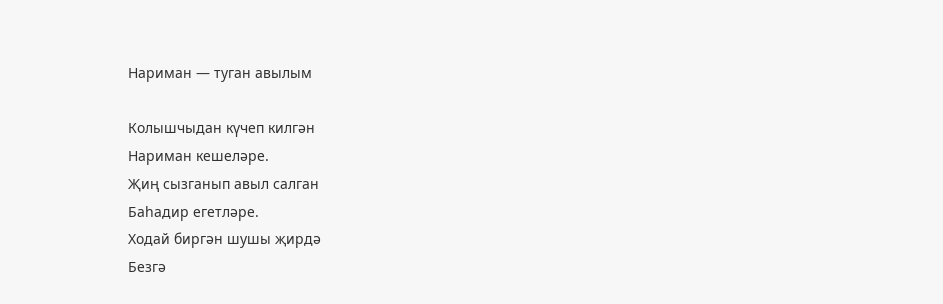Нариман — туган авылым

Колышчыдан күчеп килгән
Нариман кешеләре.
Җиң сызганып авыл салган
Баһадир егетләре.
Ходай биргән шушы җирдә
Безгә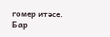гомер итәсе.
Бар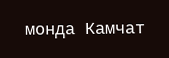монда Камчат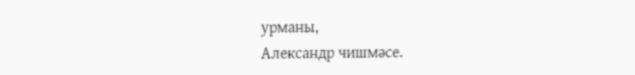урманы,
Александр чишмәсе.